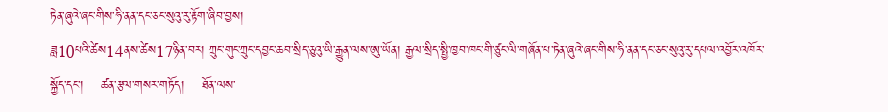ཏེན་ཞུའེ་ཞང་གིས་ཧི་ནན་དང་ཅང་སུའུ་རུ་རྟོག་ཞིབ་བྱས།
ཟླ10པའི་ཚེས14ནས་ཚེས17ཉིན་བར། ཀྲུང་གུང་ཀྲུང་དབྱང་ཆབ་སྲིད་ཅུའུ་ཡི་རྒྱུན་ལས་ཨུ་ཡོན། རྒྱལ་སྲིད་སྤྱི་ཁྱབ་ཁང་གི་ཙུང་ལི་གཞོན་པ་ཏེན་ཞུའེ་ཞང་གིས་ཧི་ནན་དང་ཅང་སུའུ་རུ་དཔལ་འབྱོར་འཁོར་སྐྱོད་དང་།    ཚན་རྩལ་གསར་གཏོད།    ཐོན་ལས་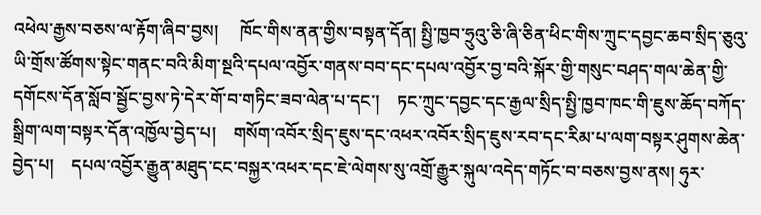འཕེལ་རྒྱས་བཅས་ལ་རྟོག་ཞིབ་བྱས།     ཁོང་གིས་ནན་གྱིས་བསྟན་དོན། སྤྱི་ཁྱབ་ཧྲུའུ་ཅི་ཞི་ཅིན་ཕིང་གིས་ཀྲུང་དབྱང་ཆབ་སྲིད་ཅུའུ་ཡི་གྲོས་ཚོགས་སྟེང་གནང་བའི་མིག་སྔའི་དཔལ་འབྱོར་གནས་བབ་དང་དཔལ་འབྱོར་བྱ་བའི་སྐོར་གྱི་གསུང་བཤད་གལ་ཆེན་གྱི་དགོངས་དོན་སློབ་སྦྱོང་བྱས་ཏེ་དེར་གོ་བ་གཏིང་ཟབ་ལེན་པ་དང་།    ཏང་ཀྲུང་དབྱང་དང་རྒྱལ་སྲིད་སྤྱི་ཁྱབ་ཁང་གི་ཇུས་ཆོད་བཀོད་སྒྲིག་ལག་བསྟར་དོན་འཁྱོལ་བྱེད་པ།    གསོག་འབོར་སྲིད་ཇུས་དང་འཕར་འབོར་སྲིད་ཇུས་རབ་དང་རིམ་པ་ལག་བསྟར་ཤུགས་ཆེན་བྱེད་པ།    དཔལ་འབྱོར་རྒྱུན་མཐུད་ངང་བསྐྱར་འཕར་དང་ཇེ་ལེགས་སུ་འགྲོ་རྒྱུར་སྐུལ་འདེད་གཏོང་བ་བཅས་བྱས་ནས། ཧུར་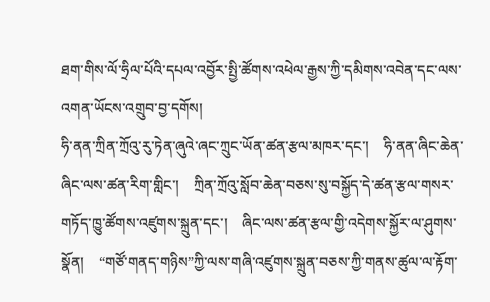ཐག་གིས་ལོ་ཧྲིལ་པོའི་དཔལ་འབྱོར་སྤྱི་ཚོགས་འཕེལ་རྒྱས་ཀྱི་དམིགས་འབེན་དང་ལས་འགན་ཡོངས་འགྲུབ་བྱ་དགོས།
ཧི་ནན་ཀྲིན་ཀྲོའུ་རུ་ཏེན་ཞུའེ་ཞང་ཀྲུང་ཡོན་ཚན་རྩལ་མཁར་དང་།    ཧི་ནན་ཞིང་ཆེན་ཞིང་ལས་ཚན་རིག་གླིང་།    ཀྲིན་ཀྲོའུ་སློབ་ཆེན་བཅས་སུ་བསྐྱོད་དེ་ཚན་རྩལ་གསར་གཏོད་ཁྱུ་ཚོགས་འཛུགས་སྐྲུན་དང་།    ཞིང་ལས་ཚན་རྩལ་གྱི་འདེགས་སྐྱོར་ལ་ཤུགས་སྣོན།    “གཙོ་གནད་གཉིས”ཀྱི་ལས་གཞི་འཛུགས་སྐྲུན་བཅས་ཀྱི་གནས་ཚུལ་ལ་རྟོག་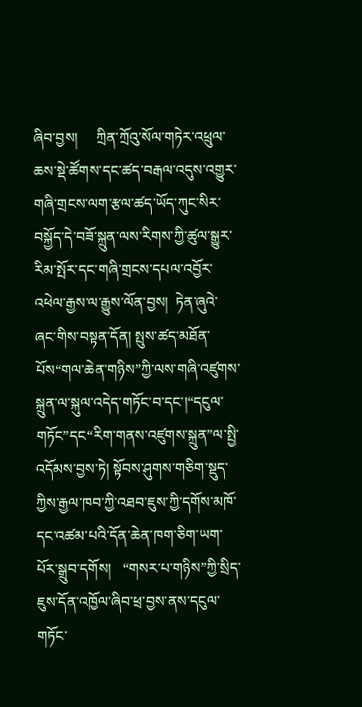ཞིབ་བྱས།     ཀྲིན་ཀྲོའུ་སོལ་གཏེར་འཕྲུལ་ཆས་སྡེ་ཚོགས་དང་ཚད་བརྒལ་འདུས་འགྱུར་གཞི་གྲངས་ལག་རྩལ་ཚད་ཡོད་ཀུང་སིར་བསྐྱོད་དེ་བཟོ་སྐྲུན་ལས་རིགས་ཀྱི་ཚུལ་སྒྱུར་རིམ་སྤོར་དང་གཞི་གྲངས་དཔལ་འབྱོར་འཕེལ་རྒྱས་ལ་རྒྱུས་ལོན་བྱས།  ཏེན་ཞུའེ་ཞང་གིས་བསྟན་དོན། སྤུས་ཚད་མཐོན་པོས“གལ་ཆེན་གཉིས”ཀྱི་ལས་གཞི་འཛུགས་སྐྲུན་ལ་སྐུལ་འདེད་གཏོང་བ་དང་།“དངུལ་གཏོང”དང“རིག་གནས་འཛུགས་སྐྲུན”ལ་སྤྱི་འདོམས་བྱས་ཏེ། སྟོབས་ཤུགས་གཅིག་སྡུད་ཀྱིས་རྒྱལ་ཁབ་ཀྱི་འཐབ་ཇུས་ཀྱི་དགོས་མཁོ་དང་འཚམ་པའི་དོན་ཆེན་ཁག་ཅིག་ཡག་པོར་སྒྲུབ་དགོས།   “གསར་པ་གཉིས”ཀྱི་སྲིད་ཇུས་དོན་འཁྱོལ་ཞིབ་ཕྲ་བྱས་ནས་དངུལ་གཏོང་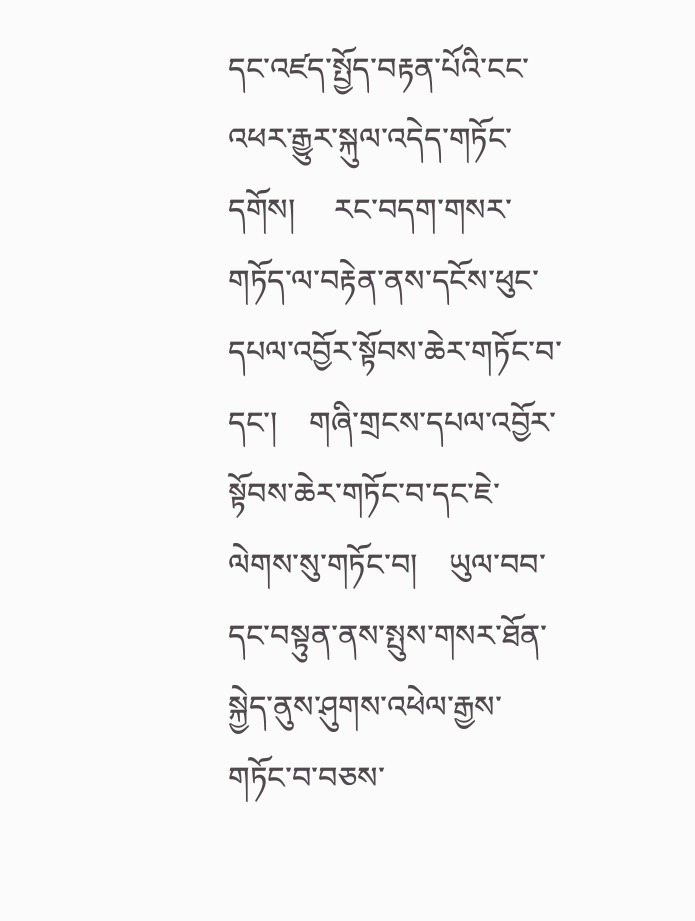དང་འཛད་སྤྱོད་བརྟན་པོའི་ངང་འཕར་རྒྱུར་སྐུལ་འདེད་གཏོང་དགོས།     རང་བདག་གསར་གཏོད་ལ་བརྟེན་ནས་དངོས་ཕུང་དཔལ་འབྱོར་སྟོབས་ཆེར་གཏོང་བ་དང་།    གཞི་གྲངས་དཔལ་འབྱོར་སྟོབས་ཆེར་གཏོང་བ་དང་ཇེ་ལེགས་སུ་གཏོང་བ།    ཡུལ་བབ་དང་བསྟུན་ནས་སྤུས་གསར་ཐོན་སྐྱེད་ནུས་ཤུགས་འཕེལ་རྒྱས་གཏོང་བ་བཅས་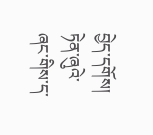བྱེད་དགོས།     ཏེན་ཞུའེ་ཞང་གིས་ད་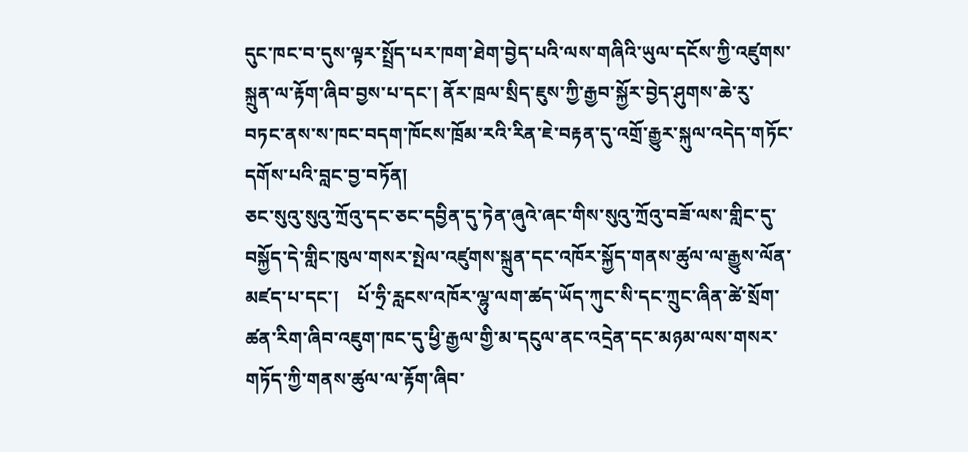དུང་ཁང་བ་དུས་ལྟར་སྤྲོད་པར་ཁག་ཐེག་བྱེད་པའི་ལས་གཞིའི་ཡུལ་དངོས་ཀྱི་འཛུགས་སྐྲུན་ལ་རྟོག་ཞིབ་བྱས་པ་དང་། ནོར་ཁྲལ་སྲིད་ཇུས་ཀྱི་རྒྱབ་སྐྱོར་བྱེད་ཤུགས་ཆེ་རུ་བཏང་ནས་ས་ཁང་བདག་ཁོངས་ཁྲོམ་རའི་རིན་ཇེ་བརྟན་དུ་འགྲོ་རྒྱུར་སྐུལ་འདེད་གཏོང་དགོས་པའི་བླང་བྱ་བཏོན།
ཅང་སུའུ་སུའུ་ཀྲོའུ་དང་ཅང་དབྱིན་དུ་ཏེན་ཞུའེ་ཞང་གིས་སུའུ་ཀྲོའུ་བཟོ་ལས་གླིང་དུ་བསྐྱོད་དེ་གླིང་ཁུལ་གསར་སྤེལ་འཛུགས་སྐྲུན་དང་འཁོར་སྐྱོད་གནས་ཚུལ་ལ་རྒྱུས་ལོན་མཛད་པ་དང་།    པོ་ཧྲི་རླངས་འཁོར་ལྷུ་ལག་ཚད་ཡོད་ཀུང་སི་དང་ཀྲུང་ཞིན་ཚེ་སྲོག་ཚན་རིག་ཞིབ་འཇུག་ཁང་དུ་ཕྱི་རྒྱལ་གྱི་མ་དངུལ་ནང་འདྲེན་དང་མཉམ་ལས་གསར་གཏོད་ཀྱི་གནས་ཚུལ་ལ་རྟོག་ཞིབ་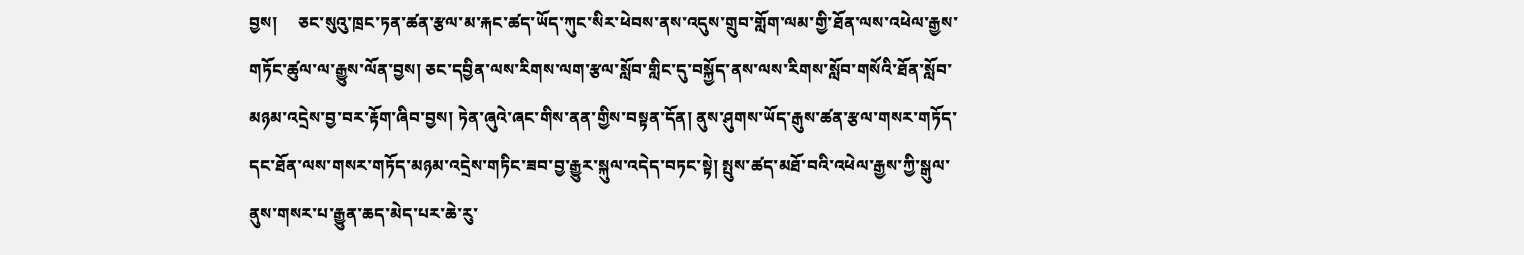བྱས།     ཅང་སུའུ་ཁྲང་ཏན་ཚན་རྩལ་མ་རྐང་ཚད་ཡོད་ཀུང་སིར་ཕེབས་ནས་འདུས་གྲུབ་གློག་ལམ་གྱི་ཐོན་ལས་འཕེལ་རྒྱས་གཏོང་ཚུལ་ལ་རྒྱུས་ལོན་བྱས། ཅང་དབྱིན་ལས་རིགས་ལག་རྩལ་སློབ་གླིང་དུ་བསྐྱོད་ནས་ལས་རིགས་སློབ་གསོའི་ཐོན་སློབ་མཉམ་འདྲེས་བྱ་བར་རྟོག་ཞིབ་བྱས། ཏེན་ཞུའེ་ཞང་གིས་ནན་གྱིས་བསྟན་དོན། ནུས་ཤུགས་ཡོད་རྒུས་ཚན་རྩལ་གསར་གཏོད་དང་ཐོན་ལས་གསར་གཏོད་མཉམ་འདྲེས་གཏིང་ཟབ་བྱ་རྒྱུར་སྐུལ་འདེད་བཏང་སྟེ། སྤུས་ཚད་མཐོ་བའི་འཕེལ་རྒྱས་ཀྱི་སྒུལ་ནུས་གསར་པ་རྒྱུན་ཆད་མེད་པར་ཆེ་རུ་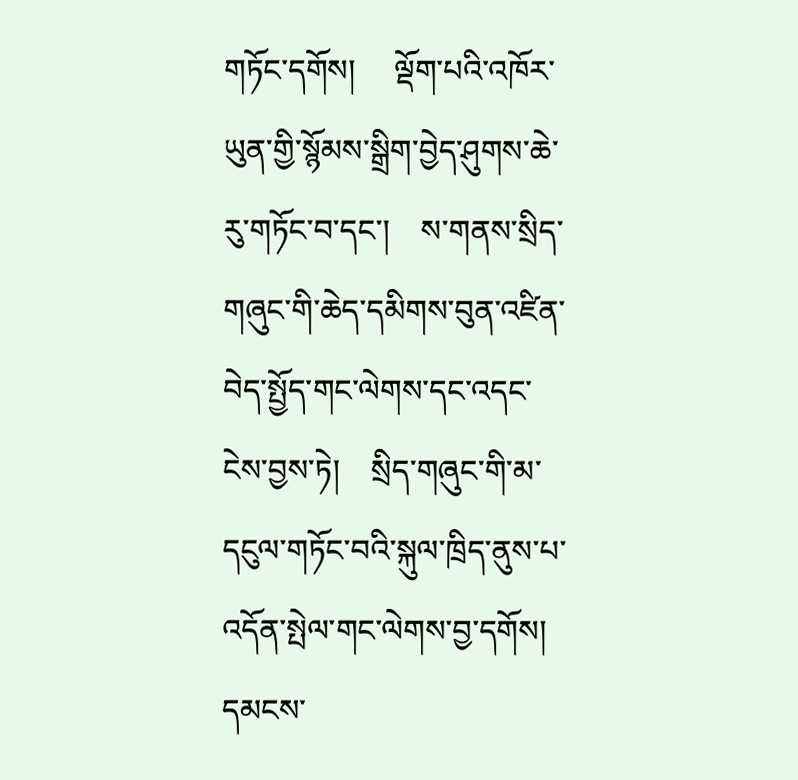གཏོང་དགོས།     ལྡོག་པའི་འཁོར་ཡུན་གྱི་སྙོམས་སྒྲིག་བྱེད་ཤུགས་ཆེ་རུ་གཏོང་བ་དང་།    ས་གནས་སྲིད་གཞུང་གི་ཆེད་དམིགས་བུན་འཛིན་བེད་སྤྱོད་གང་ལེགས་དང་འདང་ངེས་བྱས་ཏེ།    སྲིད་གཞུང་གི་མ་དངུལ་གཏོང་བའི་སྐུལ་ཁྲིད་ནུས་པ་འདོན་སྤེལ་གང་ལེགས་བྱ་དགོས། དམངས་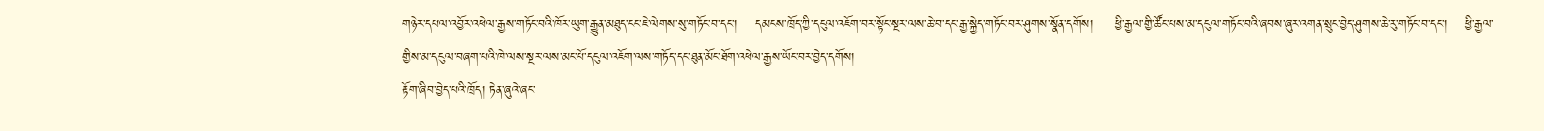གཉེར་དཔལ་འབྱོར་འཕེལ་རྒྱས་གཏོང་བའི་ཁོར་ཡུག་རྒྱུན་མཐུད་ངང་ཇེ་ལེགས་སུ་གཏོང་བ་དང་།    དམངས་ཁྲོད་ཀྱི་དངུལ་འཇོག་བར་སྟོང་སྔར་ལས་ཆེ་བ་དང་རྒྱ་སྐྱེད་གཏོང་བར་ཤུགས་སྣོན་དགོས།     ཕྱི་རྒྱལ་གྱི་ཚོང་པས་མ་དངུལ་གཏོང་བའི་ཞབས་ཞུར་འགན་སྲུང་བྱེད་ཤུགས་ཆེ་རུ་གཏོང་བ་དང་།    ཕྱི་རྒྱལ་གྱིས་མ་དངུལ་བཞག་པའི་ཁེ་ལས་སྔར་ལས་མང་པོ་དངུལ་འཇོག་ལས་གཏོད་དང་ཐུན་མོང་ཐོག་འཕེལ་རྒྱས་ཡོང་བར་བྱེད་དགོས།
རྟོག་ཞིབ་བྱེད་པའི་ཁྲོད། ཏེན་ཞུའེ་ཞང་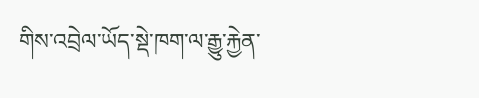གིས་འབྲེལ་ཡོད་སྡེ་ཁག་ལ་རྒྱུ་རྐྱེན་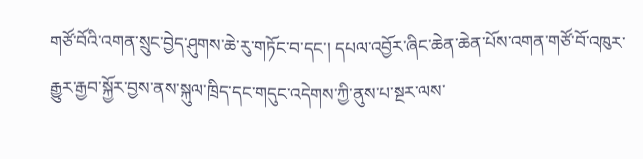གཙོ་བོའི་འགན་སྲུང་བྱེད་ཤུགས་ཆེ་རུ་གཏོང་བ་དང་། དཔལ་འབྱོར་ཞིང་ཆེན་ཆེན་པོས་འགན་གཙོ་བོ་འཁུར་རྒྱུར་རྒྱབ་སྐྱོར་བྱས་ནས་སྐུལ་ཁྲིད་དང་གདུང་འདེགས་ཀྱི་ནུས་པ་སྔར་ལས་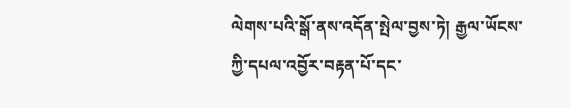ལེགས་པའི་སྒོ་ནས་འདོན་སྤེལ་བྱས་ཏེ། རྒྱལ་ཡོངས་ཀྱི་དཔལ་འབྱོར་བརྟན་པོ་དང་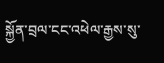སྐྱོན་བྲལ་ངང་འཕེལ་རྒྱས་སུ་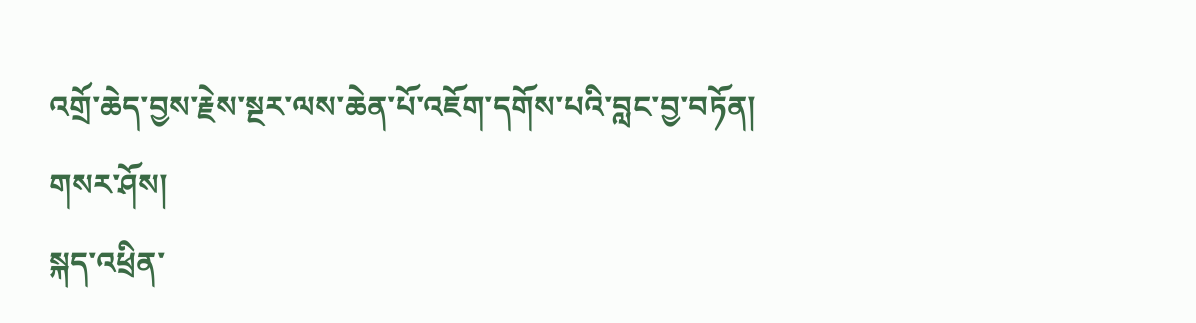འགྲོ་ཆེད་བྱས་རྗེས་སྔར་ལས་ཆེན་པོ་འཇོག་དགོས་པའི་བླང་བྱ་བཏོན།
གསར་ཤོས།
སྐད་འཕྲིན་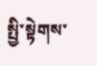སྤྱི་སྟེགས་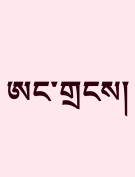ཨང་གྲངས།